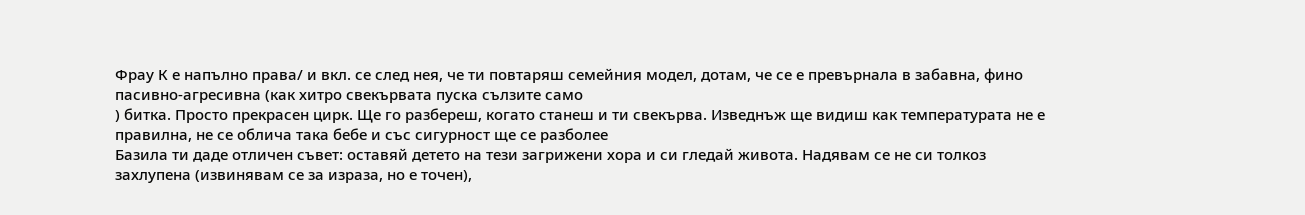Фрау К е напълно права/ и вкл. се след нея, че ти повтаряш семейния модел, дотам, че се е превърнала в забавна, фино пасивно-агресивна (как хитро свекървата пуска сълзите само
) битка. Просто прекрасен цирк. Ще го разбереш, когато станеш и ти свекърва. Изведнъж ще видиш как температурата не е правилна, не се облича така бебе и със сигурност ще се разболее
Базила ти даде отличен съвет: оставяй детето на тези загрижени хора и си гледай живота. Надявам се не си толкоз захлупена (извинявам се за израза, но е точен),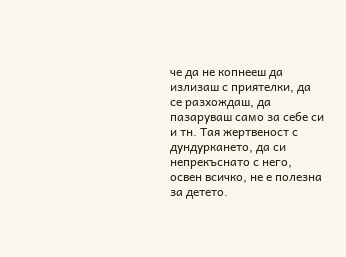че да не копнееш да излизаш с приятелки, да се разхождаш, да пазаруваш само за себе си и тн. Тая жертвеност с дундуркането, да си непрекъснато с него, освен всичко, не е полезна за детето.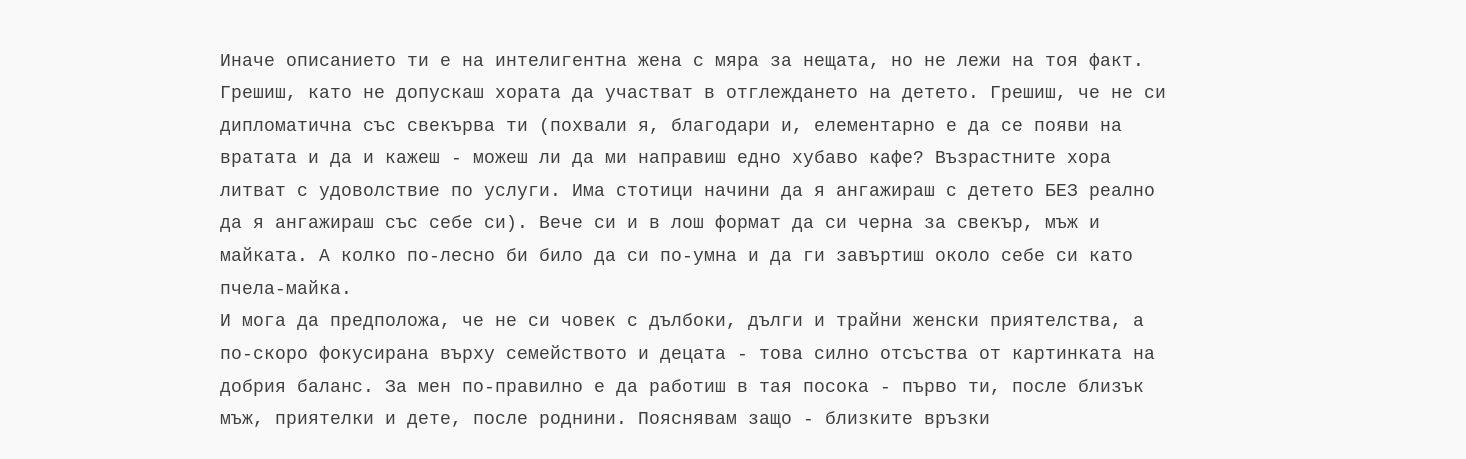Иначе описанието ти е на интелигентна жена с мяра за нещата, но не лежи на тоя факт. Грешиш, като не допускаш хората да участват в отглеждането на детето. Грешиш, че не си дипломатична със свекърва ти (похвали я, благодари и, елементарно е да се появи на вратата и да и кажеш - можеш ли да ми направиш едно хубаво кафе? Възрастните хора литват с удоволствие по услуги. Има стотици начини да я ангажираш с детето БЕЗ реално да я ангажираш със себе си). Вече си и в лош формат да си черна за свекър, мъж и майката. А колко по-лесно би било да си по-умна и да ги завъртиш около себе си като пчела-майка.
И мога да предположа, че не си човек с дълбоки, дълги и трайни женски приятелства, а по-скоро фокусирана върху семейството и децата - това силно отсъства от картинката на добрия баланс. За мен по-правилно е да работиш в тая посока - първо ти, после близък мъж, приятелки и дете, после роднини. Пояснявам защо - близките връзки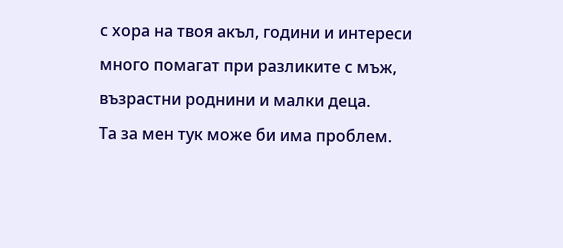с хора на твоя акъл, години и интереси много помагат при разликите с мъж, възрастни роднини и малки деца.
Та за мен тук може би има проблем.